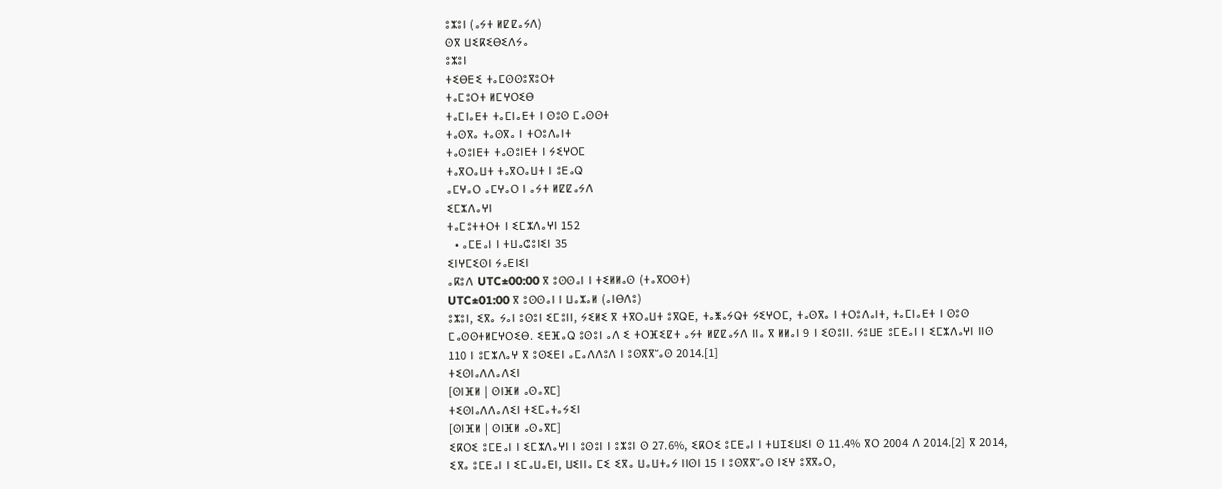ⵓⵣⵓⵏ (ⴰⵢⵜ ⵍⵇⵇⴰⵢⴷ)
ⵙⴳ ⵡⵉⴽⵉⴱⵉⴷⵢⴰ
ⵓⵣⵓⵏ
ⵜⵉⴱⴹⵉ ⵜⴰⵎⵙⵙⵓⴳⵓⵔⵜ
ⵜⴰⵎⵓⵔⵜ ⵍⵎⵖⵔⵉⴱ
ⵜⴰⵎⵏⴰⴹⵜ ⵜⴰⵎⵏⴰⴹⵜ ⵏ ⵙⵓⵙ ⵎⴰⵙⵙⵜ
ⵜⴰⵙⴳⴰ ⵜⴰⵙⴳⴰ ⵏ ⵜⵔⵓⴷⴰⵏⵜ
ⵜⴰⵙⵓⵏⴹⵜ ⵜⴰⵙⵓⵏⴹⵜ ⵏ ⵢⵉⵖⵔⵎ
ⵜⴰⴳⵔⴰⵡⵜ ⵜⴰⴳⵔⴰⵡⵜ ⵏ ⵓⴹⴰⵕ
ⴰⵎⵖⴰⵔ ⴰⵎⵖⴰⵔ ⵏ ⴰⵢⵜ ⵍⵇⵇⴰⵢⴷ
ⵉⵎⵣⴷⴰⵖⵏ
ⵜⴰⵎⵓⵜⵜⵔⵜ ⵏ ⵉⵎⵣⴷⴰⵖⵏ 152
  • ⴰⵎⴹⴰⵏ ⵏ ⵜⵡⴰⵛⵓⵏⵉⵏ 35
ⵉⵏⵖⵎⵉⵙⵏ ⵢⴰⴹⵏⵉⵏ
ⴰⴽⵓⴷ UTC±00:00 ⴳ ⵓⵙⵙⴰⵏ ⵏ ⵜⵉⵍⵍⴰⵙ (ⵜⴰⴳⵔⵙⵜ)
UTC±01:00 ⴳ ⵓⵙⵙⴰⵏ ⵏ ⵡⴰⵣⴰⵍ (ⴰⵏⴱⴷⵓ)
ⵓⵣⵓⵏ, ⵉⴳⴰ ⵢⴰⵏ ⵓⵙⵓⵏ ⵉⵎⵓⵏⵏ, ⵢⵉⵍⵉ ⴳ ⵜⴳⵔⴰⵡⵜ ⵓⴳⵕⴹ, ⵜⴰⵥⴰⵢⵕⵜ ⵢⵉⵖⵔⵎ, ⵜⴰⵙⴳⴰ ⵏ ⵜⵔⵓⴷⴰⵏⵜ, ⵜⴰⵎⵏⴰⴹⵜ ⵏ ⵙⵓⵙ ⵎⴰⵙⵙⵜⵍⵎⵖⵔⵉⴱ. ⵉⴹⴼⴰⵕ ⵓⵙⵓⵏ ⴰⴷ ⵉ ⵜⵔⴼⵉⵇⵜ ⴰⵢⵜ ⵍⵇⵇⴰⵢⴷ ⵏⵏⴰ ⴳ ⵍⵍⴰⵏ 9 ⵏ ⵉⵙⵓⵏⵏ. ⵢⵓⵡⴹ ⵓⵎⴹⴰⵏ ⵏ ⵉⵎⵣⴷⴰⵖⵏ ⵏⵏⵙ 110 ⵏ ⵓⵎⵣⴷⴰⵖ ⴳ ⵓⵙⵉⴹⵏ ⴰⵎⴰⴷⴷⵓⴷ ⵏ ⵓⵙⴳⴳⵯⴰⵙ 2014.[1]
ⵜⵉⵙⵏⴰⴷⴷⴰⴷⵉⵏ
[ⵙⵏⴼⵍ | ⵙⵏⴼⵍ ⴰⵙⴰⴳⵎ]
ⵜⵉⵙⵏⴰⴷⴷⴰⴷⵉⵏ ⵜⵉⵎⴰⵜⴰⵢⵉⵏ
[ⵙⵏⴼⵍ | ⵙⵏⴼⵍ ⴰⵙⴰⴳⵎ]
ⵉⴽⵔⵉ ⵓⵎⴹⴰⵏ ⵏ ⵉⵎⵣⴷⴰⵖⵏ ⵏ ⵓⵙⵓⵏ ⵏ ⵓⵣⵓⵏ ⵙ 27.6%, ⵉⴽⵔⵉ ⵓⵎⴹⴰⵏ ⵏ ⵜⵡⵊⵉⵡⵉⵏ ⵙ 11.4% ⴳⵔ 2004 ⴷ 2014.[2] ⴳ 2014, ⵉⴳⴰ ⵓⵎⴹⴰⵏ ⵏ ⵉⵎⴰⵡⴰⴹⵏ, ⵡⵉⵏⵏⴰ ⵎⵉ ⵉⴳⴰ ⵡⴰⵡⵜⴰⵢ ⵏⵏⵙⵏ 15 ⵏ ⵓⵙⴳⴳⵯⴰⵙ ⵏⵉⵖ ⵓⴳⴳⴰⵔ,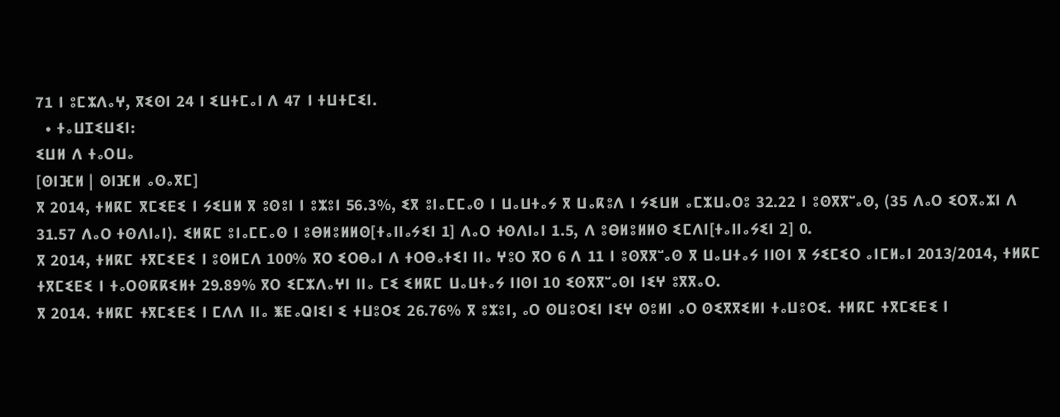71 ⵏ ⵓⵎⵣⴷⴰⵖ, ⴳⵉⵙⵏ 24 ⵏ ⵉⵡⵜⵎⴰⵏ ⴷ 47 ⵏ ⵜⵡⵜⵎⵉⵏ.
  • ⵜⴰⵡⵊⵉⵡⵉⵏ:
ⵉⵡⵍ ⴷ ⵜⴰⵔⵡⴰ
[ⵙⵏⴼⵍ | ⵙⵏⴼⵍ ⴰⵙⴰⴳⵎ]
ⴳ 2014, ⵜⵍⴽⵎ ⴳⵎⵉⴹⵉ ⵏ ⵢⵉⵡⵍ ⴳ ⵓⵙⵓⵏ ⵏ ⵓⵣⵓⵏ 56.3%, ⵉⴳ ⵓⵏⴰⵎⵎⴰⵙ ⵏ ⵡⴰⵡⵜⴰⵢ ⴳ ⵡⴰⴽⵓⴷ ⵏ ⵢⵉⵡⵍ ⴰⵎⵣⵡⴰⵔⵓ 32.22 ⵏ ⵓⵙⴳⴳⵯⴰⵙ, (35 ⴷⴰⵔ ⵉⵔⴳⴰⵣⵏ ⴷ 31.57 ⴷⴰⵔ ⵜⵙⴷⵏⴰⵏ). ⵉⵍⴽⵎ ⵓⵏⴰⵎⵎⴰⵙ ⵏ ⵓⴱⵍⵓⵍⵍⵙ[ⵜⴰⵏⵏⴰⵢⵉⵏ 1] ⴷⴰⵔ ⵜⵙⴷⵏⴰⵏ 1.5, ⴷ ⵓⴱⵍⵓⵍⵍⵙ ⵉⵎⴷⵏ[ⵜⴰⵏⵏⴰⵢⵉⵏ 2] 0.
ⴳ 2014, ⵜⵍⴽⵎ ⵜⴳⵎⵉⴹⵉ ⵏ ⵓⵙⵍⵎⴷ 100% ⴳⵔ ⵉⵔⴱⴰⵏ ⴷ ⵜⵔⴱⴰⵜⵉⵏ ⵏⵏⴰ ⵖⵓⵔ ⴳⵔ 6 ⴷ 11 ⵏ ⵓⵙⴳⴳⵯⴰⵙ ⴳ ⵡⴰⵡⵜⴰⵢ ⵏⵏⵙⵏ ⴳ ⵢⵉⵎⵉⵔ ⴰⵏⵎⵍⴰⵏ 2013/2014, ⵜⵍⴽⵎ ⵜⴳⵎⵉⴹⵉ ⵏ ⵜⴰⵔⵙⴽⴽⵉⵍⵜ 29.89% ⴳⵔ ⵉⵎⵣⴷⴰⵖⵏ ⵏⵏⴰ ⵎⵉ ⵉⵍⴽⵎ ⵡⴰⵡⵜⴰⵢ ⵏⵏⵙⵏ 10 ⵉⵙⴳⴳⵯⴰⵙⵏ ⵏⵉⵖ ⵓⴳⴳⴰⵔ.
ⴳ 2014. ⵜⵍⴽⵎ ⵜⴳⵎⵉⴹⵉ ⵏ ⵎⴷⴷ ⵏⵏⴰ ⵥⴹⴰⵕⵏⵉⵏ ⵉ ⵜⵡⵓⵔⵉ 26.76% ⴳ ⵓⵣⵓⵏ, ⴰⵔ ⵙⵡⵓⵔⵉⵏ ⵏⵉⵖ ⵙⵓⵍⵏ ⴰⵔ ⵙⵉⴳⴳⵉⵍⵏ ⵜⴰⵡⵓⵔⵉ. ⵜⵍⴽⵎ ⵜⴳⵎⵉⴹⵉ ⵏ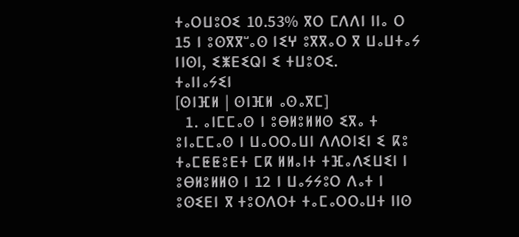ⵜⴰⵔⵡⵓⵔⵉ 10.53% ⴳⵔ ⵎⴷⴷⵏ ⵏⵏⴰ ⵔ 15 ⵏ ⵓⵙⴳⴳⵯⴰⵙ ⵏⵉⵖ ⵓⴳⴳⴰⵔ ⴳ ⵡⴰⵡⵜⴰⵢ ⵏⵏⵙⵏ, ⵉⵥⴹⵉⵕⵏ ⵉ ⵜⵡⵓⵔⵉ.
ⵜⴰⵏⵏⴰⵢⵉⵏ
[ⵙⵏⴼⵍ | ⵙⵏⴼⵍ ⴰⵙⴰⴳⵎ]
  1. ⴰⵏⵎⵎⴰⵙ ⵏ ⵓⴱⵍⵓⵍⵍⵙ ⵉⴳⴰ ⵜ ⵓⵏⴰⵎⵎⴰⵙ ⵏ ⵡⴰⵔⵔⴰⵡⵏ ⴷⴷⵔⵏⵉⵏ ⵉ ⴽⵓ ⵜⴰⵎⵟⵟⵓⴹⵜ ⵎⴽ ⵍⵍⴰⵏⵜ ⵜⴼⴰⴷⵉⵡⵉⵏ ⵏ ⵓⴱⵍⵓⵍⵍⵙ ⵏ 12 ⵏ ⵡⴰⵢⵢⵓⵔ ⴷⴰⵜ ⵏ ⵓⵙⵉⴹⵏ ⴳ ⵜⵓⵔⴷⵔⵜ ⵜⴰⵎⴰⵔⵔⴰⵡⵜ ⵏⵏⵙ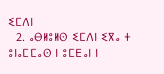ⵉⵎⴷⵏ
  2. ⴰⴱⵍⵓⵍⵙ ⵉⵎⴷⵏ ⵉⴳⴰ ⵜ ⵓⵏⴰⵎⵎⴰⵙ ⵏ ⵓⵎⴹⴰⵏ ⵏ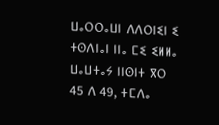ⵡⴰⵔⵔⴰⵡⵏ ⴷⴷⵔⵏⵉⵏ ⵉ ⵜⵙⴷⵏⴰⵏ ⵏⵏⴰ ⵎⵉ ⵉⵍⵍⴰ ⵡⴰⵡⵜⴰⵢ ⵏⵏⵙⵏⵜ ⴳⵔ 45 ⴷ 49, ⵜⵎⴷⴰ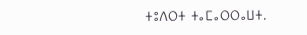ⵜⵓⴷⵔⵜ ⵜⴰⵎⴰⵔⵔⴰⵡⵜ.